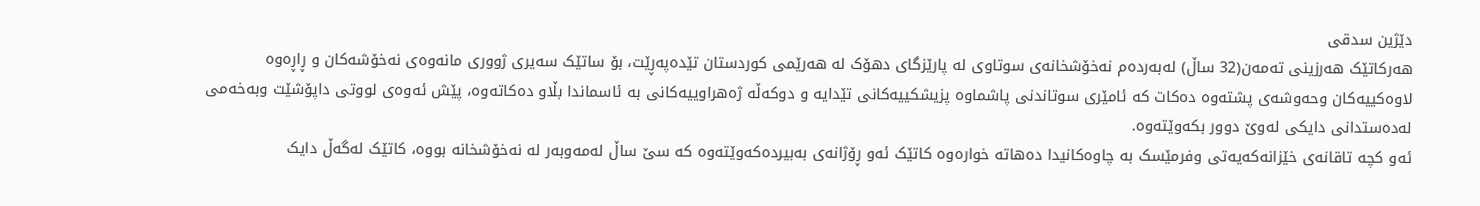دێژین سدقی
هەرکاتێک هەرزینی تەمەن(32 ساڵ) لەبەردەم نەخۆشخانەی سوتاوی لە پارێزگای دهۆک لە هەرێمی کوردستان تێدەپەڕێت، بۆ ساتێک سەیری ژووری مانەوەی نەخۆشەکان و ڕاڕەوە لاوەکییەکان وحەوشەی پشتەوە دەکات کە ئامێری سوتاندنی پاشماوە پزیشکییەکانی تێدایە و دوکەڵە ژەهراوییەکانی بە ئاسماندا بڵاو دەکاتەوە، پێش ئەوەی لووتی داپۆشێت وبەخەمی لەدەستدانی دایکی لەوێ دوور بکەوێتەوە.
ئەو کچە تاقانەی خێزانەکەیەتی وفرمێسک بە چاوەکانیدا دەهاتە خوارەوە کاتێک ئەو ڕۆژانەی بەبیردەکەوێتەوە کە سێ ساڵ لەمەوبەر لە نەخۆشخانە بووه، کاتێک لەگەڵ دایک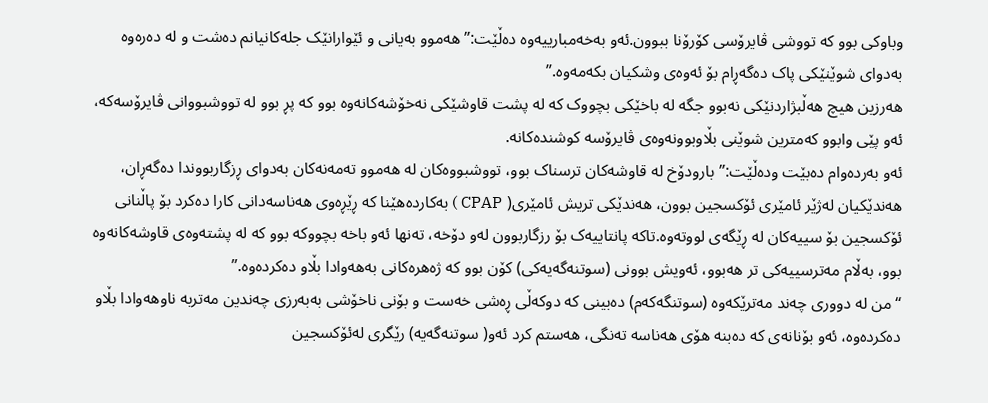وباوکی بوو کە تووشی ڤایرۆسی کۆرۆنا ببوون.ئەو بەخەمبارییەوە دەڵێت:”هەموو بەیانی و ئێوارانێک جلەکانیانم دەشت و لە دەرەوە بەدوای شوێنێکی پاک دەگەڕام بۆ ئەوەی وشکیان بکەمەوە.”
هەرزین هیچ هەڵبژاردنێکی نەبوو جگە لە باخێکی بچووک کە لە پشت قاوشێکی نەخۆشەکانەوە بوو کە پڕ بوو لە تووشبووانی ڤایرۆسەکە، ئەو پێی وابوو کەمترین شوێنی بڵاوبوونەوەی ڤایرۆسە کوشندەکانە.
ئەو بەردەوام دەبێت ودەڵێت:”بارودۆخ لە قاوشەکان ترسناک بوو، تووشبووەکان لە هەموو تەمەنەکان بەدوای ڕزگاربووندا دەگەڕان، هەندێکیان لەژێر ئامێری ئۆکسجین بوون، هەندێکی تریش ئامێری( CPAP ) بەکاردەهێنا کە ڕێڕەوی هەناسەدانی کارا دەکرد بۆ پاڵنانی ئۆکسجین بۆ سییەکان لە ڕێگەی لووتەوە.تاکە پانتاییەک بۆ رزگاربوون لەو دۆخە، تەنها ئەو باخە بچووکە بوو کە لە پشتەوەی قاوشەکانەوە بوو، بەڵام مەترسییەکی تر هەبوو، ئەویش بوونی (سوتنەگەیەکی) کۆن بوو کە ژەهرەکانی بەهەوادا بڵاو دەکردەوە.”
“من لە دووری چەند مەترێکەوە (سوتنگەکەم) دەبینی کە دوکەڵی ڕەشی خەست و بۆنی ناخۆشی بەبەرزی چەندین مەتربە ناوهەوادا بڵاو دەکردەوە، ئەو بۆنانەی کە دەبنە هۆی هەناسە تەنگی، هەستم کرد ئەو( سوتنەگەیە) رێگری لەئۆکسجین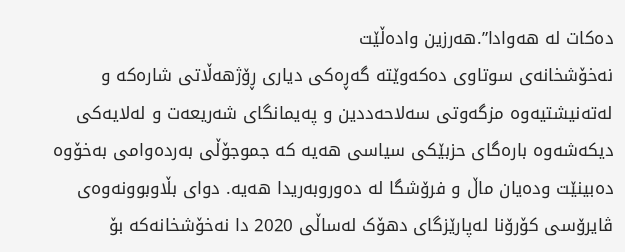دەکات لە هەوادا”.هەرزین وادەڵێت
نەخۆشخانەی سوتاوی دەکەوێتە گەڕەکی دیاری ڕۆژهەڵاتی شارەکە و لەتەنیشتیەوە مزگەوتی سەلاحەددین و پەیمانگای شەریعەت و لەلایەکی دیکەشەوە بارەگای حزبێکی سیاسی هەیە کە جموجۆڵی بەردەوامی بەخۆوە دەبینێت ودەیان ماڵ و فرۆشگا لە دەوروبەریدا هەیە. دوای بڵاوبوونەوەی ڤایرۆسی کۆرۆنا لەپارێزگای دهۆک لەساڵی 2020 دا نەخۆشخانەکە بۆ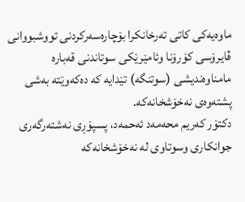ماوەیەکی کاتی تەرخانکرا بۆچارەسەرکردنی تووشبووانی ڤایرۆسی کۆرۆنا وئامێرێکی سوتاندنی قەبارە مامناوەندیشی (سوتنگە) تێدایە کە دەکەوێتە بەشی پشتەوەی نەخۆشخانەکە.
دکتۆر کەریم محەمەد ئەحمەد، پسپۆڕی نەشتەرگەری جوانکاری وسوتاوی لە نەخۆشخانەکە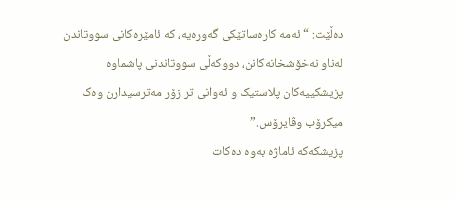دەڵێت: “ئەمە کارەساتێکی گەورەیە، کە ئامێرەکانی سووتاندن
لەناو نەخۆشخانەکانن، دووکەڵی سووتاندنی پاشماوە پزیشکییەکان پلاستیک و ئەوانی تر زۆر مەترسیدارن وەک میکرۆب وڤایرۆس.”
پزیشکەکە ئاماژە بەوە دەکات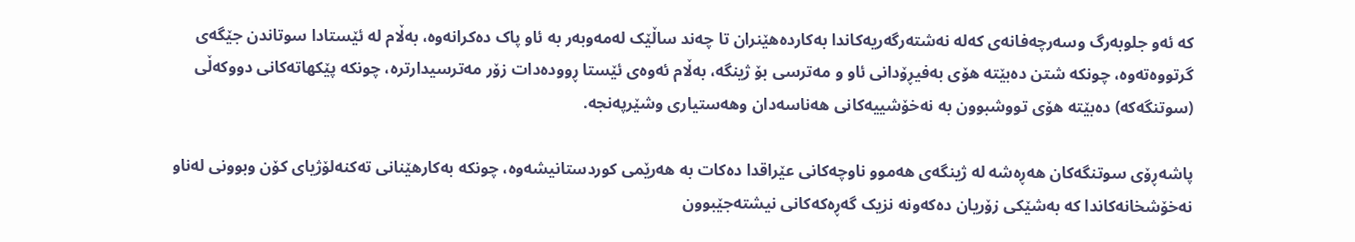کە ئەو جلوبەرگ وسەرچەفانەی کەلە نەشتەرگەریەکاندا بەکاردەهێنران تا چەند ساڵێک لەمەوبەر بە ئاو پاک دەکرانەوە، بەڵام لە ئێستادا سوتاندن جێگەی گرتووەتەوە، چونکە شتن دەبێتە هۆی بەفیڕۆدانی ئاو و مەترسی بۆ ژینگە، بەڵام ئەوەی ئێستا ڕوودەدات زۆر مەترسیدارترە، چونکە پێکهاتەکانی دووکەڵی (سوتنگەکە) دەبێتە هۆی تووشبوون بە نەخۆشییەکانی هەناسەدان وهەستیاری وشێرپەنجە.

پاشەڕۆی سوتنگەکان هەڕەشە لە ژینگەی هەموو ناوچەکانی عێراقدا دەکات بە هەرێمی کوردستانیشەوە، چونکە بەکارهێنانی تەکنەلۆژیای کۆن وبوونی لەناو نەخۆشخانەکاندا کە بەشێکی زۆریان دەکەونە نزیک گەڕەکەکانی نیشتەجێبوون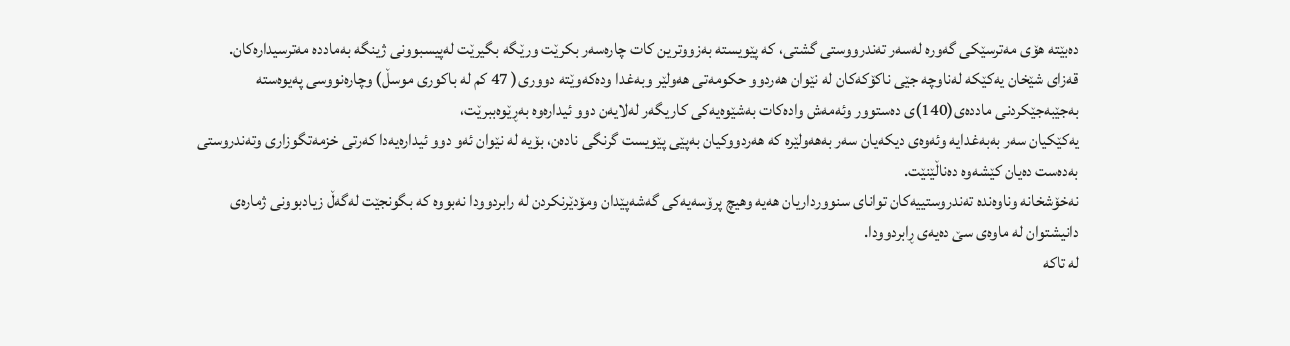دەبێتە هۆی مەترسێکی گەورە لەسەر تەندرووستی گشتی، کە پێویستە بەزووترین کات چارەسەر بکرێت ورێگە بگیرێت لەپیسبوونی ژینگە بەماددە مەترسیدارەکان.
قەزای شێخان یەکێکە لەناوچە جێی ناکۆکەکان لە نێوان هەردوو حکومەتی هەولێر وبەغدا ودەکەوێتە دووری( 47 کم لە باکوری موسڵ) وچارەنووسی پەیوەستە بەجێبەجێکردنی ماددەی(140)ی دەستوور وئەمەش وادەکات بەشێوەیەکی کاریگەر لەلایەن دوو ئیدارەوە بەڕێوەببرێت،
یەکێکیان سەر بەبەغدایە وئەوەی دیکەیان سەر بەهەولێرە کە هەردووکیان بەپێی پێویست گرنگی نادەن، بۆیە لە نێوان ئەو دوو ئیدارەیەدا کەرتی خزمەتگوزاری وتەندروستی بەدەست دەیان کێشەوە دەناڵێنێت.
نەخۆشخانە وناوەندە تەندروستییەکان توانای سنوورداریان هەیە وهیچ پرۆسەیەکی گەشەپێدان ومۆدێرنکردن لە رابردوودا نەبووە کە بگونجێت لەگەڵ زیادبوونی ژمارەی دانیشتوان لە ماوەی سێ دەیەی ڕابردوودا.
لە تاکە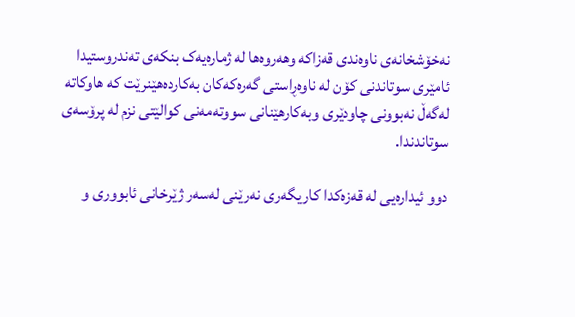نەخۆشخانەی ناوەندی قەزاکە وهەروەها لە ژمارەیەک بنکەی تەندروستیدا ئامێری سوتاندنی کۆن لە ناوەڕاستی گەرەکەکان بەکاردەهێنرێت کە هاوکاتە لەگەڵ نەبوونی چاودێری وبەکارهێنانی سووتەمەنی کوالێتی نزم لە پرۆسەی سوتاندندا.

دوو ئیدارەیی لە قەزەکدا کاریگەری نەرێنی لەسەر ژێرخانی ئابووری و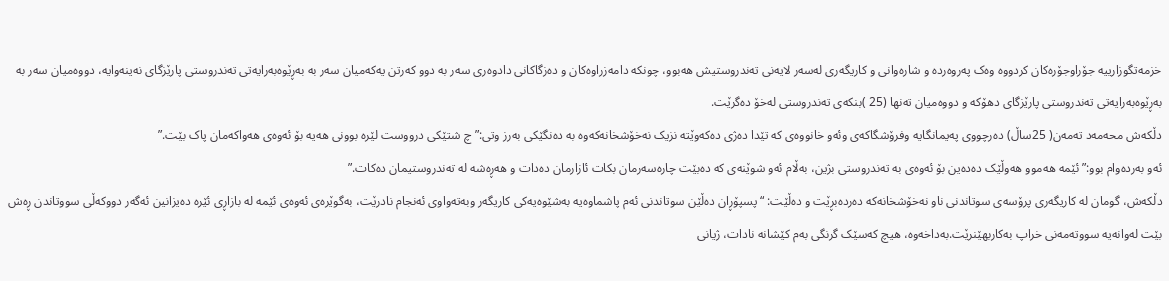خزمەتگوزارییە جۆراوجۆرەکان کردووە وەک پەروەردە و شارەوانی و کاریگەری لەسەر لایەنی تەندروستیش هەبوو، چونکە دامەزراوەکان و دەزگاکانی دادوەری سەر بە دوو کەرتن یەکەمیان سەر بە بەڕێوەبەرایەتی تەندروستی پارێزگای نەینەوایە، دووەمیان سەر بە بەڕێوەبەرایەتی تەندروستی پارێزگای دهۆکه و دووەمیان تەنها (25 )بنکەی تەندروستی لەخۆ دەگرێت.
دڵکەش محەمەد تەمەن( 25ساڵ) دەرچووی پەیمانگایە وفرۆشگاکەی وئەو خانووەی کە تێدا دەژی دەکەوێتە نزیک نەخۆشخانەکەوە بە دەنگێکی بەرز وتی:” چ شتێکی درووست لێرە بوونی هەیە بۆ ئەوەی هەواکەمان پاک بێت.”
ئەو بەردەوام بوو:”ئێمە هەموو هەوڵێک دەدەین بۆ ئەوەی بە تەندروستی بژین، بەڵام ئەو شوێنەی کە دەبێت چارەسەرمان بکات ئازارمان دەدات و هەڕەشە لە تەندروستیمان دەکات.”
دڵکەش، گومان لە کاریگەری پرۆسەی سوتاندنی ناو نەخۆشخانەکە دەردەبڕێت و دەڵێت: “پسپۆڕان دەڵێن سوتاندنی ئەم پاشماوەیە بەشێوەیەکی کاریگەر وبەتەواوی ئەنجام نادرێت، بەگوێرەی ئەوەی ئێمە لە بازاڕی ئێرە دەیزانین ئەگەر دووکەڵی سووتاندن ڕەش بێت لەوانەیە سووتەمەنی خراپ بەکاربهێنرێت.بەداخەوە، هیچ کەسێک گرنگی بەم کێشانە نادات، ژیانی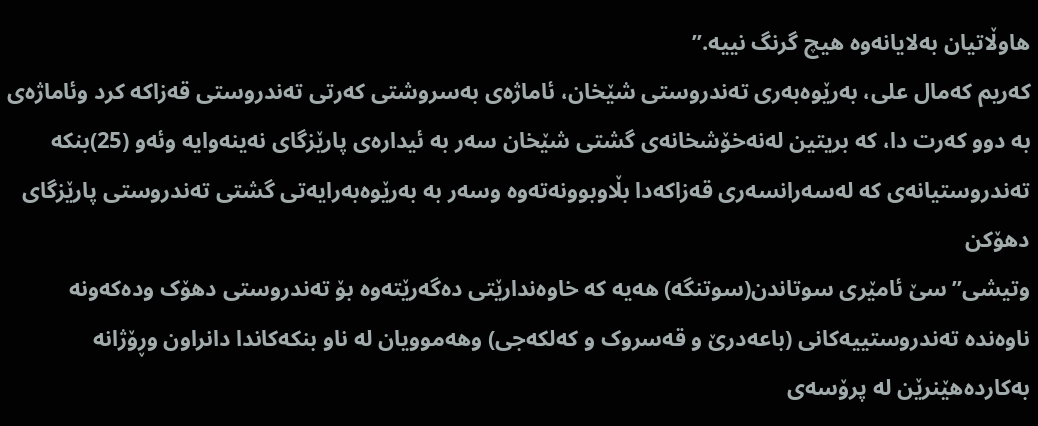هاوڵاتیان بەلایانەوە هیچ گرنگ نییە.”
کەریم کەمال علی، بەرێوەبەری تەندروستی شێخان، ئاماژەی بەسروشتی کەرتی تەندروستی قەزاکە کرد وئاماژەی بە دوو کەرت دا، کە بریتین لەنەخۆشخانەی گشتی شێخان سەر بە ئیدارەی پارێزگای نەینەوایە وئەو (25)بنکە تەندروستیانەی کە لەسەرانسەری قەزاکەدا بڵاوبوونەتەوە وسەر بە بەرێوەبەرایەتی گشتی تەندروستی پارێزگای دهۆکن
وتیشی”سێ ئامێری سوتاندن(سوتنگە) هەیە کە خاوەندارێتی دەگەرێتەوە بۆ تەندروستی دهۆک ودەکەونە ناوەندە تەندروستییەکانی (باعەدرێ و قەسروک و کەلکەجی) وهەموویان لە ناو بنکەکاندا دانراون وڕۆژانە بەکاردەهێنرێن لە پرۆسەی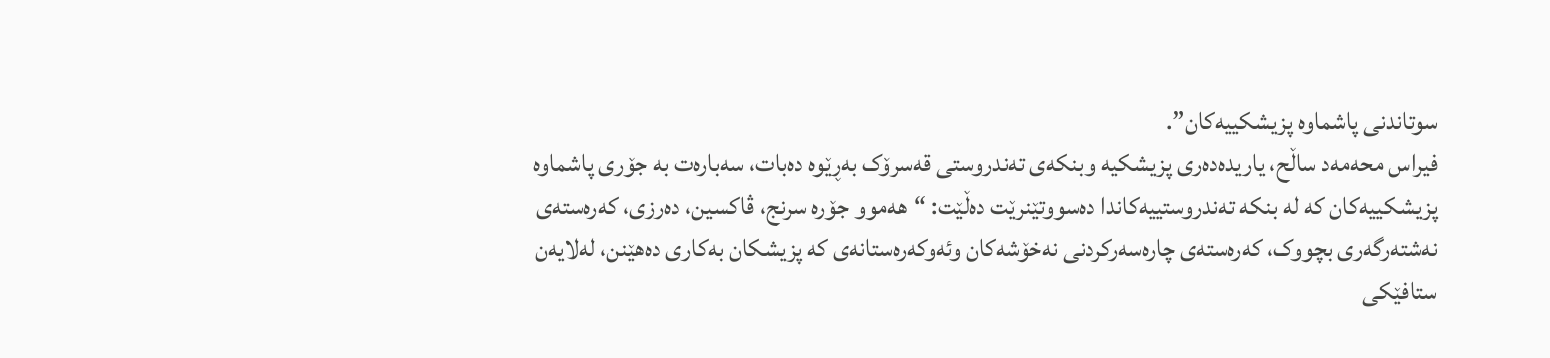سوتاندنی پاشماوە پزیشکییەکان”.
فیراس محەمەد ساڵح، یاریدەدەری پزیشکیە وبنکەی تەندروستی قەسرۆک بەڕێوە دەبات، سەبارەت بە جۆری پاشماوە پزیشکییەکان کە لە بنکە تەندروستییەکاندا دەسووتێنرێت دەڵێت: “هەموو جۆرە سرنج، ڤاکسین، دەرزی، کەرەستەی نەشتەرگەری بچووک، کەرەستەی چارەسەرکردنی نەخۆشەکان وئەوکەرەستانەی کە پزیشکان بەکاری دەهێنن، لەلایەن ستافێکی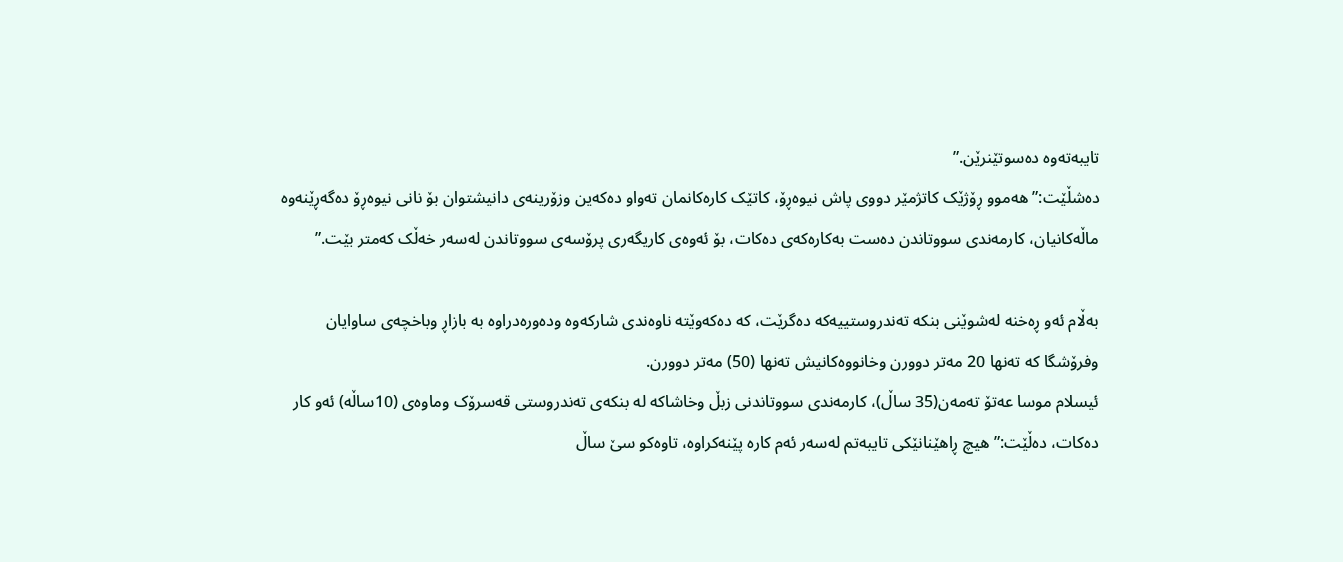تایبەتەوە دەسوتێنرێن.”
دەشڵێت:”هەموو ڕۆژێک کاتژمێر دووی پاش نیوەڕۆ، کاتێک کارەکانمان تەواو دەکەین وزۆرینەی دانیشتوان بۆ نانی نیوەڕۆ دەگەڕێنەوە ماڵەکانیان، کارمەندی سووتاندن دەست بەکارەکەی دەکات، بۆ ئەوەی کاریگەری پرۆسەی سووتاندن لەسەر خەڵک کەمتر بێت.”

بەڵام ئەو ڕەخنە لەشوێنی بنکە تەندروستییەکە دەگرێت، کە دەکەوێتە ناوەندی شارکەوە ودەورەدراوە بە بازاڕ وباخچەی ساوایان وفرۆشگا کە تەنها 20 مەتر دوورن وخانووەکانیش تەنها (50) مەتر دوورن.
ئیسلام موسا عەتۆ تەمەن(35 ساڵ)، کارمەندی سووتاندنی زبڵ وخاشاکە لە بنکەی تەندروستی قەسرۆک وماوەی (10ساڵە) ئەو کار دەکات، دەڵێت:”هیچ ڕاهێنانێکی تایبەتم لەسەر ئەم کارە پێنەکراوە، تاوەکو سێ ساڵ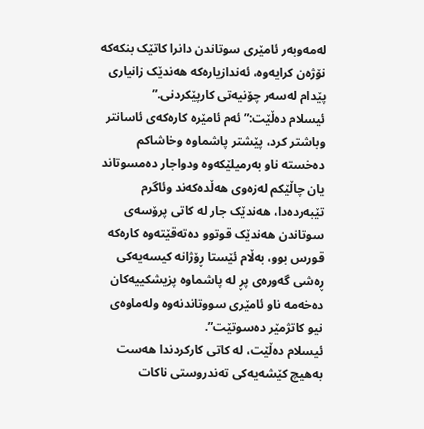لەمەوبەر ئامێری سوتاندن دانرا کاتێک بنکەکە نۆژەن کرایەوە، ئەندازیارەکە هەندێک زانیاری پێدام لەسەر چۆنیەتی کارپێکردنی.”
ئیسلام دەڵێت:”ئەم ئامێرە کارەکەی ئاسانتر وباشتر کرد، پێشتر پاشماوە وخاشاکم دەخستە ناو بەرمیلێکەوە ودواجار دەمسوتاند یان چاڵێکم لەزەوی هەڵدەکەند وئاگرم تێبەردەدا، هەندێک جار لە کاتی پرۆسەی سوتاندن هەندێک قوتوو دەتەقێتەوە کارەکە قورس بوو، بەڵام ئێستا ڕۆژانە کیسەیەکی ڕەشی گەورەی پڕ لە پاشماوە پزیشکییەکان دەخەمە ناو ئامێری سووتاندنەوە ولەماوەی نیو کاتژمێر دەسوتێت”.
ئیسلام دەڵێت، لە کاتی کارکردندا هەست بەهیچ کێشەیەکی تەندروستی ناکات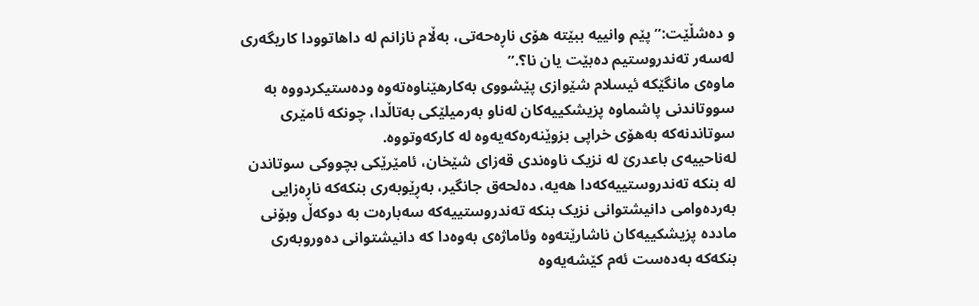و دەشڵێت:”پێم وانییە ببێتە هۆی ناڕەحەتی، بەڵام نازانم لە داهاتوودا کاریگەری لەسەر تەندروستیم دەبێت یان نا؟.”
ماوەی مانگێکە ئیسلام شێوازی پێشووی بەکارهێناوەتەوە ودەستیکردووە بە سووتاندنی پاشماوە پزیشکییەکان لەناو بەرمیلێکی بەتاڵدا، چونکە ئامێری سوتاندنەکە بەهۆی خراپی بزوێنەرەکەیەوە لە کارکەوتووە.
لەناحییەی باعدرێ لە نزیک ناوەندی قەزای شێخان، ئامێرێکی بچووکی سوتاندن لە بنکە تەندروستییەکەدا هەیە، دەلحەق جانگیر، بەڕێوبەری بنکەکە ناڕەزایی بەردەوامی دانیشتوانی نزیک بنکە تەندروستییەکە سەبارەت بە دوکەڵ وبۆنی ماددە پزیشکییەکان ناشارێتەوە وئاماژەی بەوەدا کە دانیشتوانی دەوروبەری بنکەکە بەدەست ئەم کێشەیەوە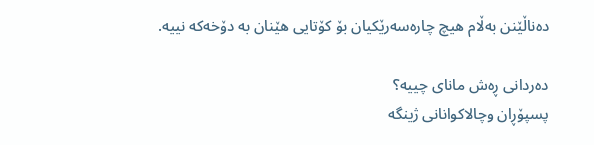دەناڵێنن بەڵام هیچ چارەسەرێکیان بۆ کۆتایی هێنان بە دۆخەکە نییە.

دەردانی ڕەش مانای چییە؟
پسپۆڕان وچالاکوانانی ژینگە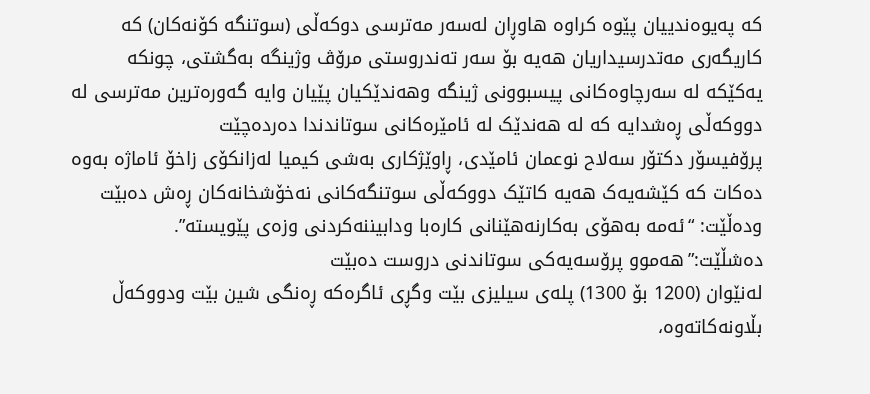کە پەیوەندییان پێوە کراوە هاوڕان لەسەر مەترسی دوکەڵی (سوتنگە کۆنەکان) کە کاریگەری مەتدرسیداریان هەیە بۆ سەر تەندروستی مرۆڤ وژینگە بەگشتی، چونکە یەکێکە لە سەرچاوەکانی پیسبوونی ژینگە وهەندێکیان پێیان وایە گەورەترین مەترسی لە دووکەڵی ڕەشدایە کە لە هەندێک لە ئامێرەکانی سوتاندندا دەردەچێت
پرۆفیسۆر دکتۆر سەلاح نوعمان ئامێدی، ڕاوێژکاری بەشی کیمیا لەزانکۆی زاخۆ ئاماژە بەوە دەکات کە کێشەیەک هەیە کاتێک دووکەڵی سوتنگەکانی نەخۆشخانەکان ڕەش دەبێت ودەڵێت: “ئەمە بەهۆی بەکارنەهێنانی کارەبا ودابیننەکردنی وزەی پێویستە”.
دەشڵێت:”هەموو پرۆسەیەکی سوتاندنی دروست دەبێت
لەنێوان (1200 بۆ 1300) پلەی سیلیزی بێت وگڕی ئاگرەکە ڕەنگی شین بێت ودووکەڵ بڵاونەکاتەوە،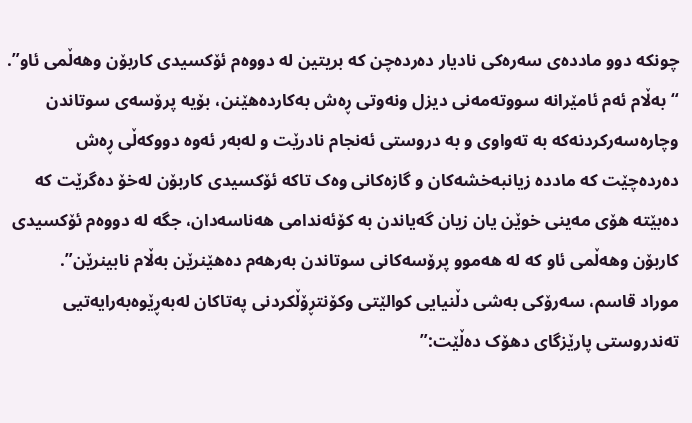چونکە دوو ماددەی سەرەکی نادیار دەردەچن کە بریتین لە دووەم ئۆکسیدی کاربۆن وهەڵمی ئاو”.
“بەڵام ئەم ئامێرانە سووتەمەنی دیزل ونەوتی ڕەش بەکاردەهێنن، بۆیە پرۆسەی سوتاندن وچارەسەرکردنەکە بە تەواوی و بە دروستی ئەنجام نادرێت و لەبەر ئەوە دووکەڵی ڕەش دەردەچێت کە ماددە زیانبەخشەکان و گازەکانی وەک تاکە ئۆکسیدی کاربۆن لەخۆ دەگرێت کە دەبێتە هۆی مەینی خوێن یان زیان گەیاندن بە کۆئەندامی هەناسەدان، جگە لە دووەم ئۆکسیدی کاربۆن وهەڵمی ئاو کە لە هەموو پرۆسەکانی سوتاندن بەرهەم دەهێنرێن بەڵام نابینرێن”.
موراد قاسم، سەرۆکی بەشی دڵنیایی کوالێتی وکۆنتڕۆڵکردنی پەتاکان لەبەڕێوەبەرایەتیی تەندروستی پارێزگای دهۆک دەڵێت:”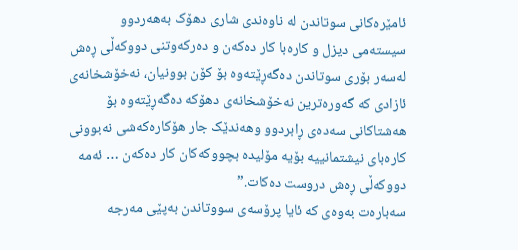ئامێرەکانی سوتاندن لە ناوەندی شاری دهۆک بەهەردوو سیستەمی دیزل و کارەبا کار دەکەن و دەرکەوتنی دووکەڵی ڕەش لەسەر بۆری سوتاندن دەگەڕێتەوە بۆ کۆن بوونیان، نەخۆشخانەی ئازادی کە گەورەترین نەخۆشخانەی دهۆکە دەگەڕێتەوە بۆ هەشتاکانی سەدەی ڕابردوو وهەندێک جار هۆکارەکەشی نەبوونی کارەبای نیشتمانییە بۆیە مۆلیدە بچووکەکان کار دەکەن … ئەمە دووکەڵی ڕەش دروست دەکات.”
سەبارەت بەوەی کە ئایا پرۆسەی سووتاندن بەپێی مەرجە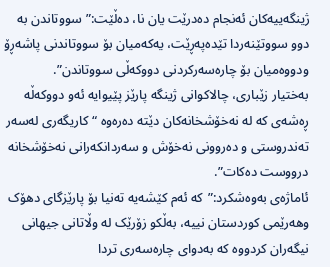ژینگەییەکان ئەنجام دەدرێت یان نا، دەڵێت:”سووتاندن بە دوو سووتێنەردا تێدەپەڕێت، یەکەمیان بۆ سووتاندنی پاشەڕۆ ودووەمیان بۆ چارەسەرکردنی دووکەڵی سووتاندن”.
بەختیار زێباری، چالاکوانی ژینگە پارێز پێیوایە ئەو دووکەڵە ڕەشەی کە لە نەخۆشخانەکان دێتە دەرەوە “کاریگەری لەسەر تەندروستی و دەروونی نەخۆش و سەردانکەرانی نەخۆشخانە درووست دەکات”.
ئاماژەی بەوەشکرد:”کە ئەم کێشەیە تەنیا بۆ پارێزگای دهۆک وهەرێمی کوردستان نییە، بەڵکو زۆرێک لە وڵاتانی جیهانی نیگەران کردووە کە بەدوای چارەسەری تردا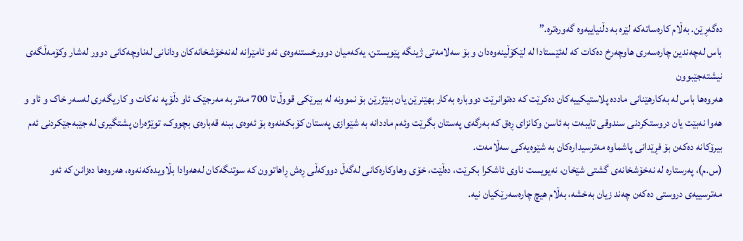دەگەڕێن. بەڵام کارەساتەکە لێرە بە دڵنیاییەوە گەورەترە.”
باس لەچەندین چارەسەری هاوچەرخ دەکات کە لەئێستادا لە لێکۆڵینەوەدان و بۆ سەلامەتی ژینگە پێویستن، یەکەمیان دوورخستنەوەی ئەو ئامێرانە لەنەخۆشخانەکان ودانانی لەناوچەکانی دوور لەشار وکۆمەڵگەی نیشتەجێبوون
هەروەها باس لە بەکارهێنانی ماددە پلاستیکییەکان دەکرێت کە دەتوانرێت دووبارە بەکار بهێنرێن یان بنێژرێن بۆ نموونە لە بیرێکی قووڵ تا 700 مەتر بە مەرجێک ئاو دڵۆپە نەکات و کاریگەری لەسەر خاک و ئاو و هەوا نەبێت یان دروستکردنی سندوقی تایبەت بە ئاسن وکانزای ڕەق کە بەرگەی پەستان بگرێت وئەم ماددانە بە شێوازی پەستان کۆبکەنەوە بۆ ئەوەی ببنە قەبارەی بچووک، توێژەران پشتگیری لە جێبەجێکردنی ئەم بیرۆکانە دەکەن بۆ فڕێدانی پاشماوە مەترسیدارەکان بە شێوەیەکی سەڵامەت.
(س.م)، پەرستارە لە نەخۆشخانەی گشتی شێخان، نەیویست ناوی ئاشکرا بکرێت، دەڵێت، خۆی وهاوکارەکانی لەگەڵ دووکەڵی ڕەش ڕاهاتوون کە سوتنگەکان لەهەوادا بڵاویدەکەنەوە، هەروەها دەزانن کە ئەو مەترسییەی دروستی دەکەن چەند زيان بەخشە، بەڵام هیچ چارەسەرێکیان نیە.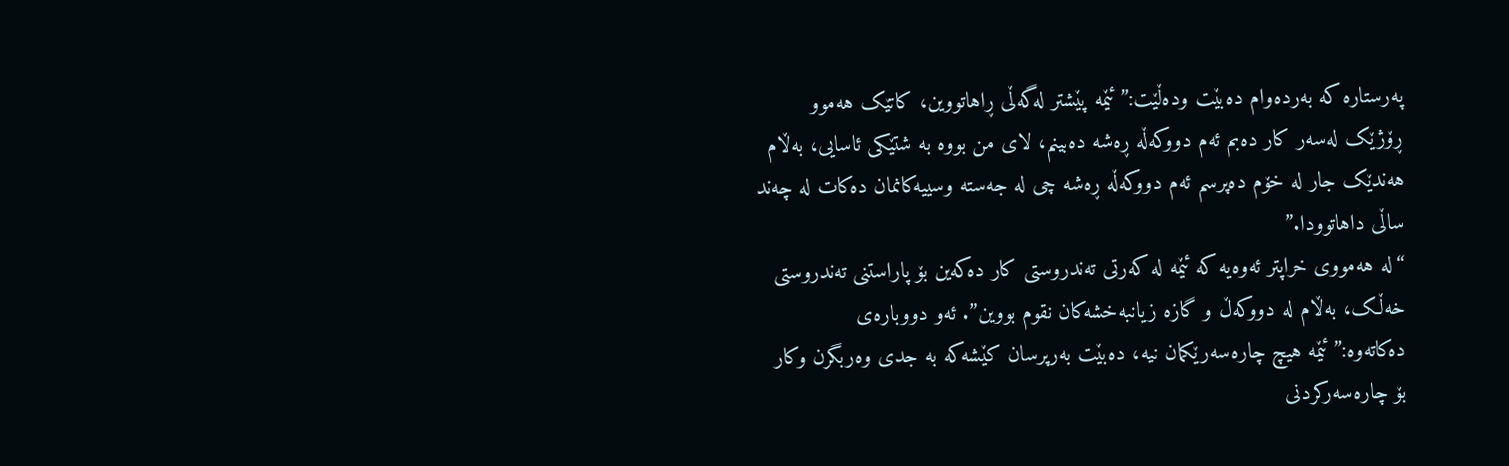پەرستارە کە بەردەوام دەبێت ودەڵێت:”ئێمە پێشتر لەگەڵی ڕاهاتووین، کاتێک هەموو ڕۆژێک لەسەر کار دەبم ئەم دووکەڵە ڕەشە دەبینم، لای من بووە بە شتێکی ئاسایی، بەڵام هەندێک جار لە خۆم دەپرسم ئەم دووکەڵە ڕەشە چی لە جەستە وسییەکانمان دەکات لە چەند ساڵی داهاتوودا.”
“لە هەمووی خراپتر ئەوەیە کە ئێمە لە کەرتی تەندروستی کار دەکەین بۆ پاراستنی تەندروستی خەڵک، بەڵام لە دووکەڵ و گازە زیانبەخشەکان نقوم بووین”. ئەو دووبارەی دەکاتەوە:”ئێمە هیچ چارەسەرێکمان نیە، دەبێت بەرپرسان کێشەکە بە جدی وەربگرن وکار بۆ چارەسەرکردنی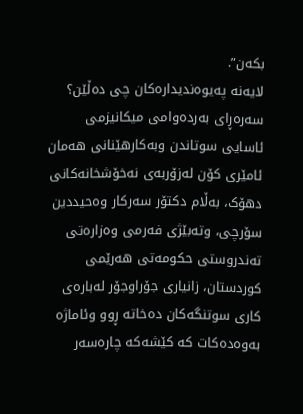بکەن”.
لایەنە پەیوەندیدارەکان چی دەڵێن؟
سەرەڕای بەردەوامی میکانیزمی ئاسایی سوتاندن وبەکارهێنانی هەمان ئامێری کۆن لەزۆربەی نەخۆشخانەکانی دهۆک، بەڵام دکتۆر سەرکار وەحیددین سۆرچی، وتەبێژی فەرمی وەزارەتی تەندروستی حکومەتی هەرێمی کوردستان، زانیاری جۆراوجۆر لەبارەی کاری سوتنگەکان دەخاتە ڕوو وئاماژە بەوەدەکات کە کێشەکە چارەسەر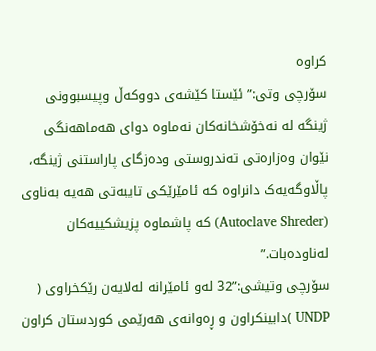کراوە
سۆرچی وتی:”ئێستا کێشەی دووکەڵ وپیسبوونی ژینگە لە نەخۆشخانەکان نەماوە دوای هەماهەنگی نێوان وەزارەتی تەندروستی ودەزگای پاراستنی ژینگە، پاڵاوگەیەک دانراوە کە ئامێرێکی تایبەتی هەیە بەناوی (Autoclave Shreder) کە پاشماوە پزیشکییەکان لەناودەبات.”
سۆرچی وتیشی:”32 لەو ئامێرانە لەلایەن رێکخراوی ( UNDP )دابینکراون و ڕەوانەی هەرێمی کوردستان کراون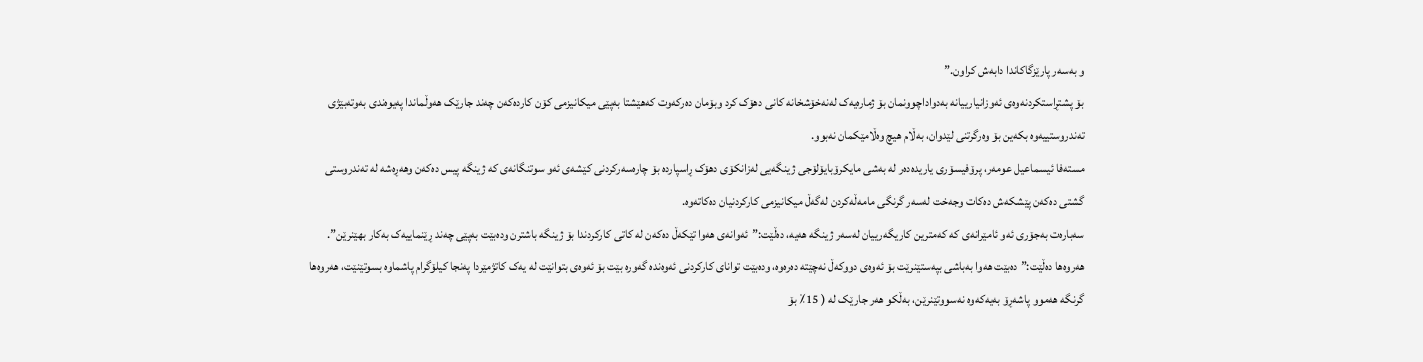و بەسەر پارێزگاکاندا دابەش کراون.”
بۆ پشتڕاستکردنەوەی ئەوزانیارییانه بەدواداچوونمان بۆ ژمارەیەک لەنەخۆشخانه کانی دهۆک کرد وبۆمان دەرکەوت کەهێشتا بەپێی میکانیزمی کۆن کاردەکەن چەند جارێک هەوڵماندا پەیوەندی بەوتەبێژی تەندروستییەوە بکەین بۆ وەرگرتنی لێدوان، بەڵام هیچ وەڵامێکمان نەبوو.
مستەفا ئیسماعیل عومەر، پرۆفیسۆری یاریدەدەر لە بەشی مایکرۆبایۆلۆجی ژینگەیی لەزانکۆی دهۆک ڕاسپاردە بۆ چارەسەرکردنی کێشەی ئەو سوتنگانەی کە ژینگە پیس دەکەن وهەڕەشە لە تەندروستی گشتی دەکەن پێشکەش دەکات وجەخت لەسەر گرنگی مامەڵەکردن لەگەڵ میکانیزمی کارکردنیان دەکاتەوە.
سەبارەت بەجۆری ئەو ئامێرانەی کە کەمترین کاریگەرییان لەسەر ژینگە هەیە، دەڵێت:”ئەوانەی هەوا تێکەڵ دەکەن لە کاتی کارکردندا بۆ ژینگە باشترن ودەبێت بەپێی چەند ڕێنماییەک بەکار بهێنرێن”.
هەروەها دەڵێت:”دەبێت هەوا بەباشی بپەستێنرێت بۆ ئەوەی دووکەڵ نەچێتە دەرەوە، ودەبێت توانای کارکردنی ئەوەندە گەورە بێت بۆ ئەوەى بتوانێت لە یەک کاتژمێردا پەنجا کیلۆگرام پاشماوە بسوتێنێت، هەروەها گرنگە هەموو پاشەڕۆ بەیەکەوە نەسووتێنرێن، بەڵکو هەر جارێک لە ( 15٪ بۆ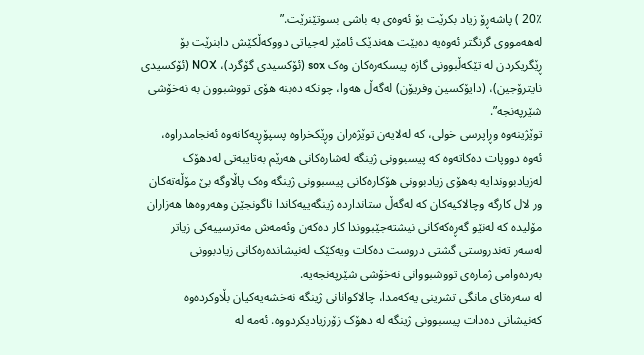20٪ ) پاشەڕۆ زیاد بکرێت بۆ ئەوەی بە باشی بسوتێنرێت.”
لەهەمووی گرنگتر ئەوەیە دەبێت هەندێک ئامێر لەجیاتی دووکەڵکێش دابنرێت بۆ ڕێگریکردن لە تێکەڵبوونی گازە پیسکەرەکان وەک sox (ئۆکسیدی گۆگرد)، NOX (ئۆکسیدی نایترۆجین)، (دایۆکسین وفریۆن) لەگەڵ هەوا، چونکە دەبنە هۆی تووشبوون بە نەخۆشی شێرپەنجە”.
توێژینەوە وڕاپرسی خولی، کە لەلایەن توێژەران وڕێکخراوە پسپۆڕیەکانەوە ئەنجامدراوە، ئەوە دووپات دەکاتەوە کە پیسبوونی ژینگە لەشارەکانی هەرێم بەتایبەتی لەدهۆک لەزیادبووندایە بەهۆی زیادبوونی هۆکارەکانی پیسبوونی ژینگە وەک پاڵاوگە بێ مۆڵەتەکان ور لال کارگە وچالاکیەکان کە لەگەڵ ستانداردە ژینگەییەکاندا ناگونجێن وهەروەها هەزاران مۆلیدە کە لەنێو گەڕەکەکانی نیشتەجێبووندا کار دەکەن وئەمەش مەترسییەکی زیاتر لەسەر تەندروستی گشتی دروست دەکات ویەکێک لەنیشاندەرەکانی زیادبوونی بەردەوامی ژمارەی تووشبووانی نەخۆشی شێرپەنجەیە.
لە سەرەتای مانگی تشرینی یەکەمدا، چالاکوانانی ژینگە نەخشەیەکیان بڵاوکردەوە کەنیشانی دەدات پیسبوونی ژینگە لە دهۆک زۆرزیادیکردووە. ئەمە لە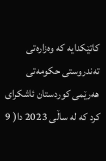کاتێکدایە کە وەزارەتی تەندروستی حکومەتی هەرێمی کوردستان ئاشکرای کرد کە لە ساڵی 2023 دا( 9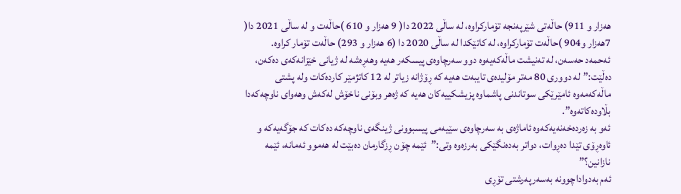هەزار و 911) حاڵەتی شێرپەنجە تۆمارکراوە، لە ساڵی 2022 دا( 9 هەزار و 610 )حاڵەت و لە ساڵی 2021 دا( 7هەزار و904 )حاڵەت تۆمارکراوە، لە کاتێکدا لە ساڵی 2020 دا (6 هەزار و 293) حاڵەت تۆمار کراوە.
ئەحمەد حەسەن، لە تەنیشت ماڵەکەیەوە دوو سەرچاوەی پیسکەر هەیە وهەڕەشە لە ژیانی خێزانەکەی دەکەن، دەڵێت:”لە دووری 80 مەتر مۆلیدەی تایبەت هەیە کە ڕۆژانە زیاتر لە 12 کاتژمێر کاردەکات ولە پشتی ماڵەکەمەوە ئامێرێکی سوتاندنی پاشماوە پزیشکییەکان هەیە کە ژەهر وبۆنی ناخۆش لەکەش وهەوای ناوچەکەدا بڵاودەکاتەوە”.
ئەو بە زەردەخەنەیەکەوە ئاماژەی بە سەرچاوەی سێیەمی پیسبوونی ژینگەی ناوچەکە دەکات کە جۆگەیەکە و ئاوەڕۆی تێدا دەڕوات، دواتر بەدەنگێکی بەرزەوە وتی:”ئێمە چۆن ڕزگارمان دەبێت لە هەموو ئەمانە، ئێمە نازانین؟”
ئەم بەدواداچوونە بەسەرپەرشتی تۆڕی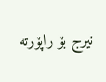نیرج بۆ راپۆرتە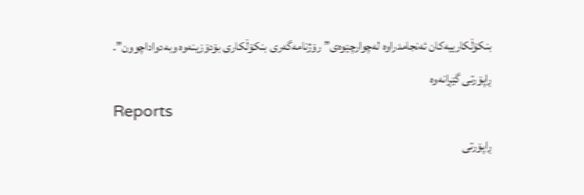بنکۆڵکارییەکان ئەنجامدراوە لەچوارچێوەی”رۆژنامەگەری بنکۆڵکاری بۆدۆزینەوە وبەدواداچوون”.
ڕاپۆرتی گێڕانەوە
Reports
ڕاپۆرتی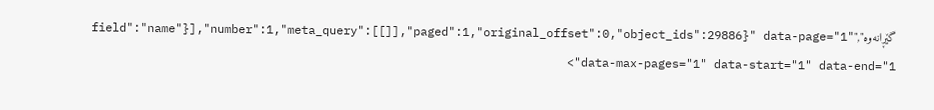گێڕانەوە","field":"name"}],"number":1,"meta_query":[[]],"paged":1,"original_offset":0,"object_ids":29886}" data-page="1" data-max-pages="1" data-start="1" data-end="1">